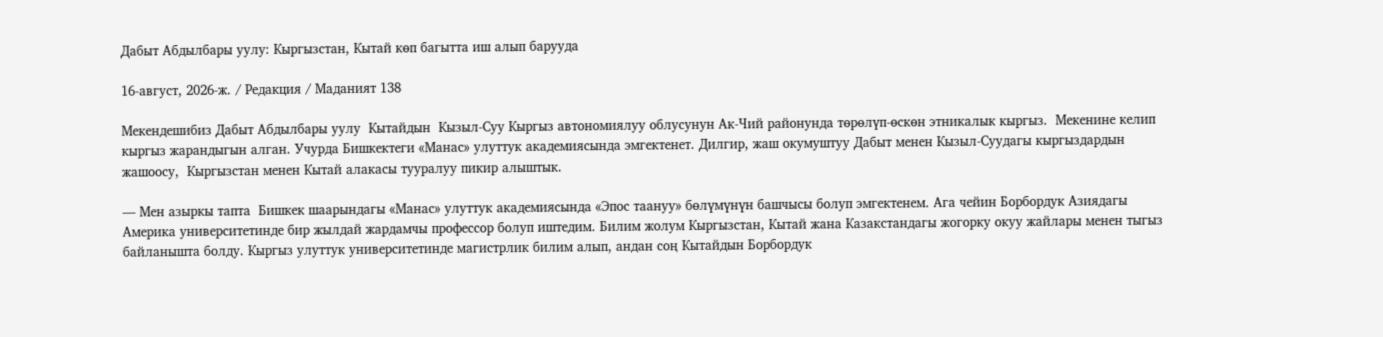Дабыт Абдылбары уулу: Кыргызстан, Кытай көп багытта иш алып барууда

16-август, 2026-ж. / Редакция / Маданият 138

Мекендешибиз Дабыт Абдылбары уулу  Кытайдын  Кызыл-Суу Кыргыз автономиялуу облусунун Ак-Чий районунда төрөлүп-өскөн этникалык кыргыз.  Мекенине келип кыргыз жарандыгын алган. Учурда Бишкектеги «Манас» улуттук академиясында эмгектенет. Дилгир, жаш окумуштуу Дабыт менен Кызыл-Суудагы кыргыздардын жашоосу,  Кыргызстан менен Кытай алакасы тууралуу пикир алыштык.

— Мен азыркы тапта  Бишкек шаарындагы «Манас» улуттук академиясында «Эпос таануу» бөлүмүнүн башчысы болуп эмгектенем. Ага чейин Борбордук Азиядагы Америка университетинде бир жылдай жардамчы профессор болуп иштедим. Билим жолум Кыргызстан, Кытай жана Казакстандагы жогорку окуу жайлары менен тыгыз байланышта болду. Кыргыз улуттук университетинде магистрлик билим алып, андан соң Кытайдын Борбордук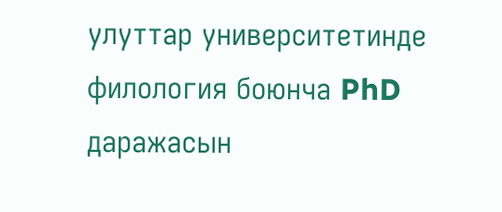улуттар университетинде филология боюнча PhD даражасын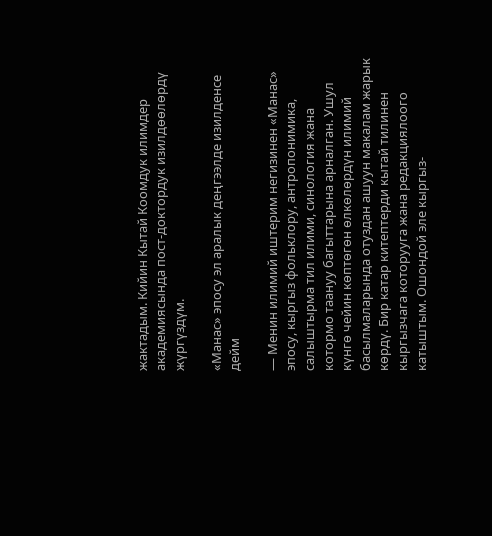жактадым. Кийин Кытай Коомдук илимдер академиясында пост-доктордук изилдөөлөрдү жүргүздүм.

«Манас» эпосу эл аралык деңгээлде изилденсе дейм

— Менин илимий иштерим негизинен «Манас» эпосу, кыргыз фольклору, антропонимика, салыштырма тил илими, синология жана котормо таануу багыттарына арналган. Ушул күнгө чейин көптөгөн өлкөлөрдүн илимий басылмаларында отуздан ашуун макалам жарык көрдү. Бир катар китептерди кытай тилинен кыргызчага которууга жана редакциялоого катыштым. Ошондой эле кыргыз-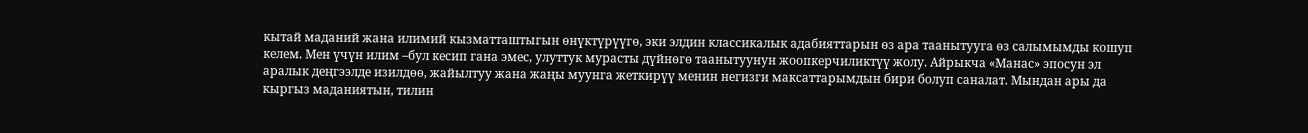кытай маданий жана илимий кызматташтыгын өнүктүрүүгө, эки элдин классикалык адабияттарын өз ара таанытууга өз салымымды кошуп келем. Мен үчүн илим –бул кесип гана эмес, улуттук мурасты дүйнөгө таанытуунун жоопкерчиликтүү жолу. Айрыкча «Манас» эпосун эл аралык деңгээлде изилдөө, жайылтуу жана жаңы муунга жеткирүү менин негизги максаттарымдын бири болуп саналат. Мындан ары да кыргыз маданиятын, тилин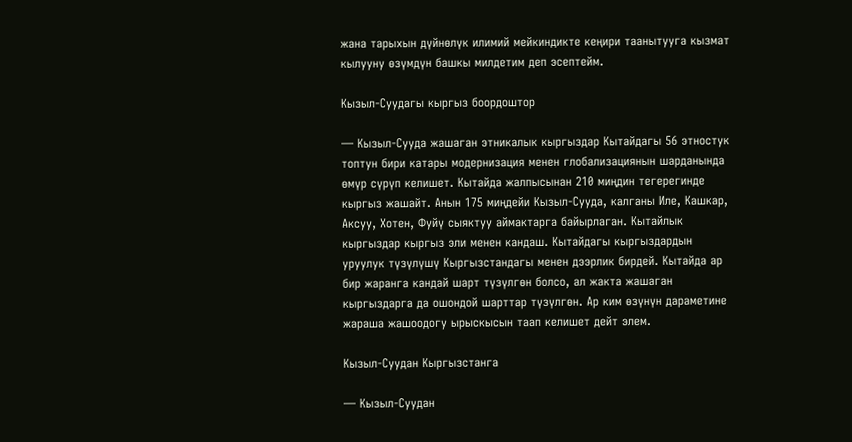жана тарыхын дүйнөлүк илимий мейкиндикте кеңири таанытууга кызмат кылууну өзүмдүн башкы милдетим деп эсептейм.

Кызыл-Суудагы кыргыз боордоштор

— Кызыл-Сууда жашаган этникалык кыргыздар Кытайдагы 56 этностук топтун бири катары модернизация менен глобализациянын шарданында өмүр сүрүп келишет. Кытайда жалпысынан 210 миңдин тегерегинде кыргыз жашайт. Анын 175 миңдейи Кызыл-Сууда, калганы Иле, Кашкар, Аксуу, Хотен, Фуйү сыяктуу аймактарга байырлаган. Кытайлык кыргыздар кыргыз эли менен кандаш. Кытайдагы кыргыздардын уруулук түзүлүшү Кыргызстандагы менен дээрлик бирдей. Кытайда ар бир жаранга кандай шарт түзүлгөн болсо, ал жакта жашаган кыргыздарга да ошондой шарттар түзүлгөн. Ар ким өзүнүн дараметине жараша жашоодогу ырыскысын таап келишет дейт элем.

Кызыл-Суудан Кыргызстанга

— Кызыл-Суудан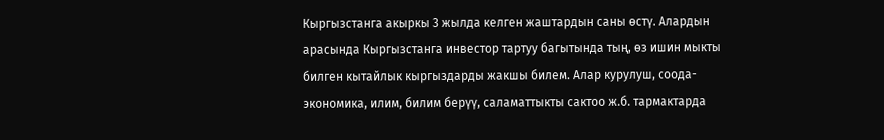Кыргызстанга акыркы 3 жылда келген жаштардын саны өстү. Алардын арасында Кыргызстанга инвестор тартуу багытында тың, өз ишин мыкты билген кытайлык кыргыздарды жакшы билем. Алар курулуш, соода-экономика, илим, билим берүү, саламаттыкты сактоо ж.б. тармактарда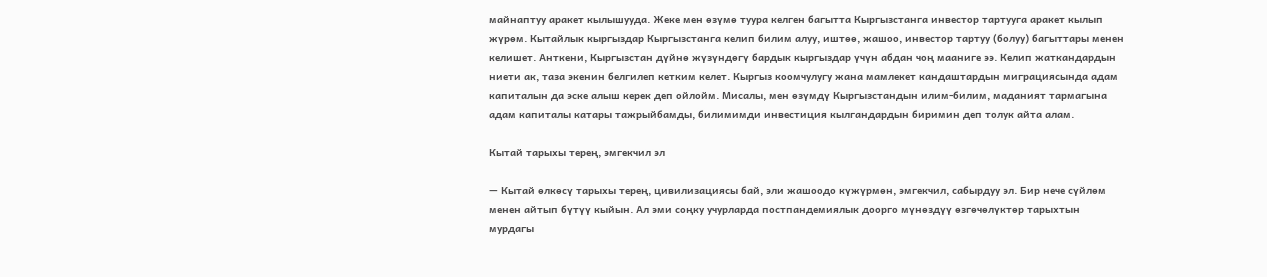майнаптуу аракет кылышууда. Жеке мен өзүмө туура келген багытта Кыргызстанга инвестор тартууга аракет кылып жүрөм. Кытайлык кыргыздар Кыргызстанга келип билим алуу, иштөө, жашоо, инвестор тартуу (болуу) багыттары менен келишет. Анткени, Кыргызстан дүйнө жүзүндөгү бардык кыргыздар үчүн абдан чоң мааниге ээ. Келип жаткандардын  ниети ак, таза экенин белгилеп кетким келет. Кыргыз коомчулугу жана мамлекет кандаштардын миграциясында адам капиталын да эске алыш керек деп ойлойм. Мисалы, мен өзүмдү Кыргызстандын илим-билим, маданият тармагына адам капиталы катары тажрыйбамды, билимимди инвестиция кылгандардын биримин деп толук айта алам.

Кытай тарыхы терең, эмгекчил эл

— Кытай өлкөсү тарыхы терең, цивилизациясы бай, эли жашоодо күжүрмөн, эмгекчил, сабырдуу эл. Бир нече сүйлөм менен айтып бүтүү кыйын. Ал эми соңку учурларда постпандемиялык доорго мүнөздүү өзгөчөлүктөр тарыхтын мурдагы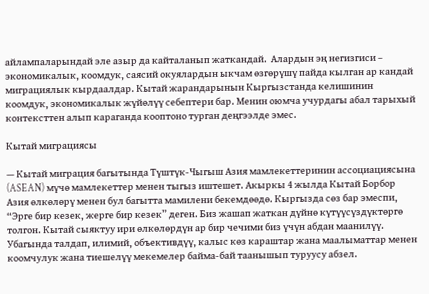айлампаларындай эле азыр да кайталанып жаткандай.  Алардын эң негизгиси – экономикалык, коомдук, саясий окуялардын ыкчам өзгөрүшү пайда кылган ар кандай миграциялык кырдаалдар. Кытай жарандарынын Кыргызстанда келишинин коомдук, экономикалык жүйөлүү себептери бар. Менин оюмча учурдагы абал тарыхый контексттен алып караганда кооптоно турган деңгээлде эмес.

Кытай миграциясы

— Кытай миграция багытында Түштүк-Чыгыш Азия мамлекеттеринин ассоциациясына (ASEAN) мүчө мамлекеттер менен тыгыз иштешет. Акыркы 4 жылда Кытай Борбор Азия өлкөлөрү менен бул багытта мамилени бекемдөөдө. Кыргызда сөз бар эмеспи, “Эрге бир кезек, жерге бир кезек” деген. Биз жашап жаткан дүйнө күтүүсүздүктөргө толгон. Кытай сыяктуу ири өлкөлөрдүн ар бир чечими биз үчүн абдан маанилүү. Убагында талдап, илимий, объективдүү, калыс көз караштар жана маалыматтар менен коомчулук жана тиешелүү мекемелер байма-бай таанышып туруусу абзел.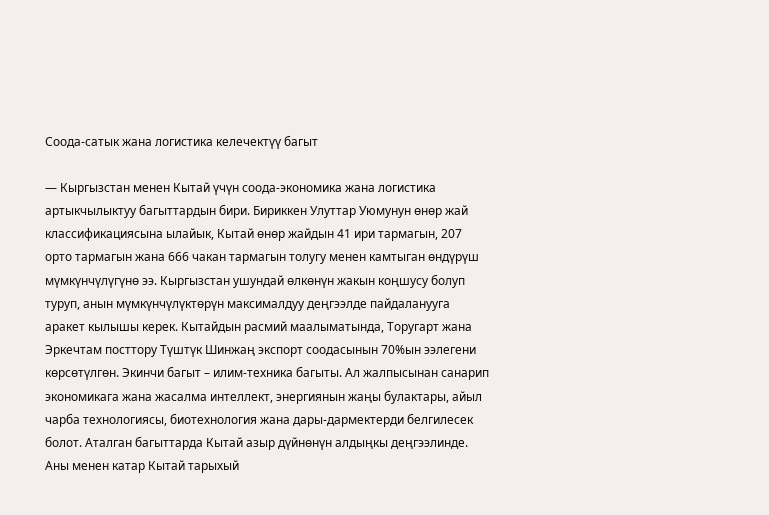Соода-сатык жана логистика келечектүү багыт

— Кыргызстан менен Кытай үчүн соода-экономика жана логистика артыкчылыктуу багыттардын бири. Бириккен Улуттар Уюмунун өнөр жай классификациясына ылайык, Кытай өнөр жайдын 41 ири тармагын, 207 орто тармагын жана 666 чакан тармагын толугу менен камтыган өндүрүш мүмкүнчүлүгүнө ээ. Кыргызстан ушундай өлкөнүн жакын коңшусу болуп туруп, анын мүмкүнчүлүктөрүн максималдуу деңгээлде пайдаланууга аракет кылышы керек. Кытайдын расмий маалыматында, Торугарт жана Эркечтам посттору Түштүк Шинжаң экспорт соодасынын 70%ын ээлегени көрсөтүлгөн. Экинчи багыт – илим-техника багыты. Ал жалпысынан санарип экономикага жана жасалма интеллект, энергиянын жаңы булактары, айыл чарба технологиясы, биотехнология жана дары-дармектерди белгилесек болот. Аталган багыттарда Кытай азыр дүйнөнүн алдыңкы деңгээлинде. Аны менен катар Кытай тарыхый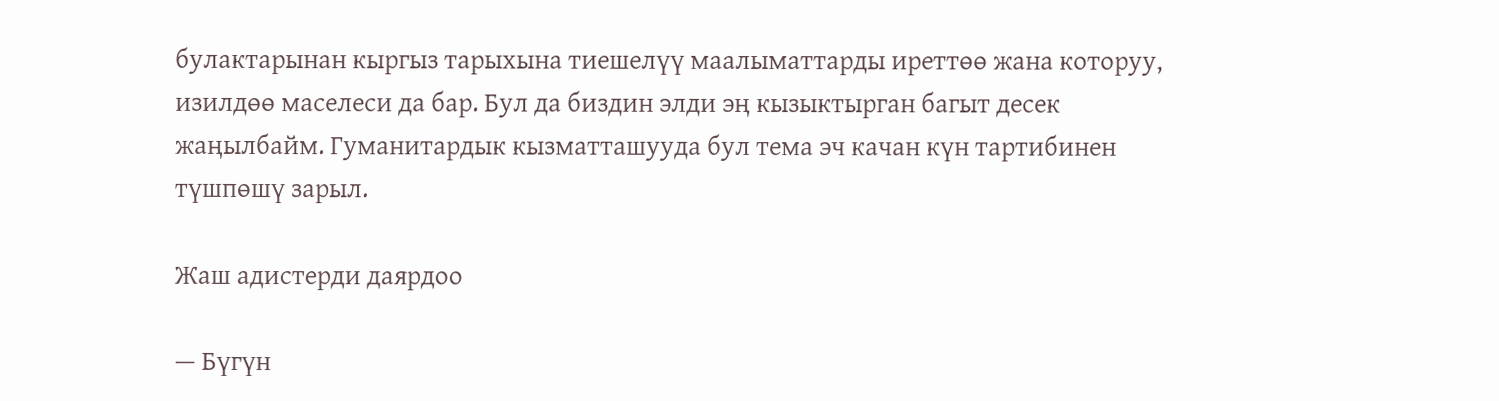булактарынан кыргыз тарыхына тиешелүү маалыматтарды иреттөө жана которуу, изилдөө маселеси да бар. Бул да биздин элди эң кызыктырган багыт десек жаңылбайм. Гуманитардык кызматташууда бул тема эч качан күн тартибинен түшпөшү зарыл.

Жаш адистерди даярдоо

— Бүгүн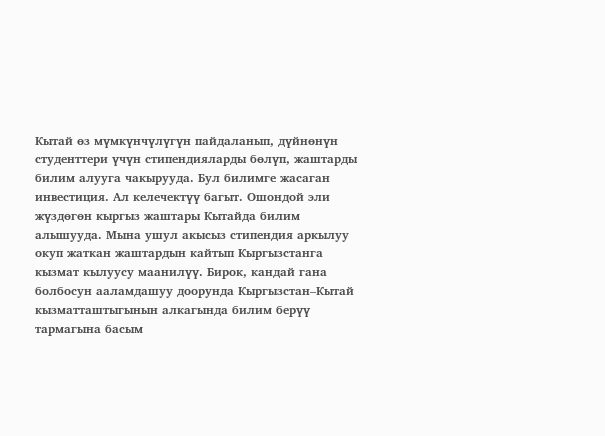Кытай өз мүмкүнчүлүгүн пайдаланып, дүйнөнүн студенттери үчүн стипендияларды бөлүп, жаштарды билим алууга чакырууда. Бул билимге жасаган инвестиция. Ал келечектүү багыт. Ошондой эли жүздөгөн кыргыз жаштары Кытайда билим алышууда. Мына ушул акысыз стипендия аркылуу окуп жаткан жаштардын кайтып Кыргызстанга кызмат кылуусу маанилүү. Бирок, кандай гана болбосун ааламдашуу доорунда Кыргызстан–Кытай кызматташтыгынын алкагында билим берүү тармагына басым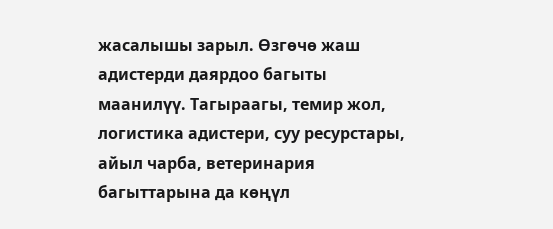жасалышы зарыл. Өзгөчө жаш адистерди даярдоо багыты маанилүү. Тагыраагы, темир жол, логистика адистери, суу ресурстары, айыл чарба, ветеринария багыттарына да көңүл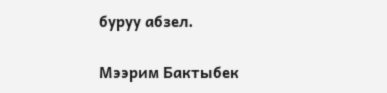буруу абзел.

Мээрим Бактыбек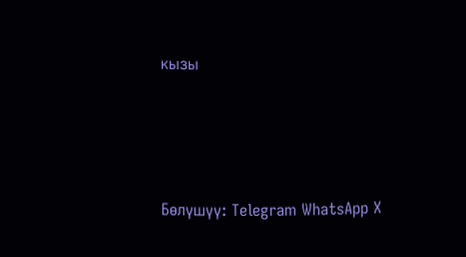кызы





Бөлүшүү: Telegram WhatsApp X